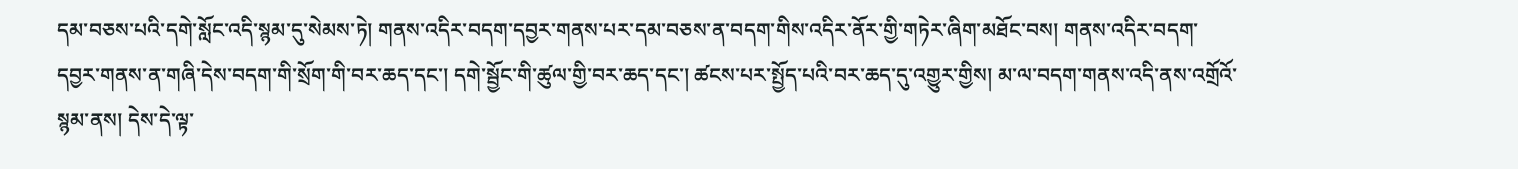དམ་བཅས་པའི་དགེ་སློང་འདི་སྙམ་དུ་སེམས་ཏེ། གནས་འདིར་བདག་དབྱར་གནས་པར་དམ་བཅས་ན་བདག་གིས་འདིར་ནོར་གྱི་གཏེར་ཞིག་མཐོང་བས། གནས་འདིར་བདག་དབྱར་གནས་ན་གཞི་དེས་བདག་གི་སྲོག་གི་བར་ཆད་དང་། དགེ་སྦྱོང་གི་ཚུལ་གྱི་བར་ཆད་དང་། ཚངས་པར་སྤྱོད་པའི་བར་ཆད་དུ་འགྱུར་གྱིས། མ་ལ་བདག་གནས་འདི་ནས་འགྲོའོ་སྙམ་ནས། དེས་དེ་ལྟ་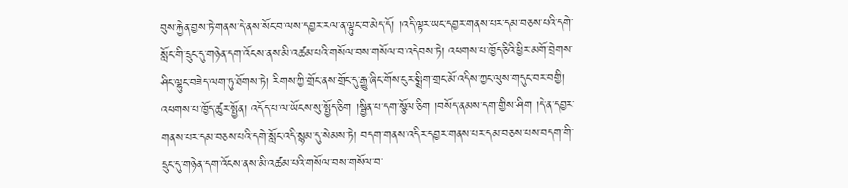བུས་རྐྱེན་བྱས་ཏེ་གནས་དེ་ནས་སོང་བ་ལས་དབྱར་རལ་ན་ལྟུང་བ་མེད་དོ། །འདི་ལྟར་ཡང་དབྱར་གནས་པར་དམ་བཅས་པའི་དགེ་སློང་གི་དྲུང་དུ་གཉེན་དག་འོངས་ནས་མི་འཚམ་པའི་གསོལ་བས་གསོལ་བ་འདེབས་ཏེ། འཕགས་པ་ཁྱོད་ཅིའི་ཕྱིར་མགོ་བྲེགས་ཤིང་ལྷུང་བཟེད་ལག་ཏུ་ཐོགས་ཏེ། རིགས་ཀྱི་གྲོང་ནས་གྲོང་དུ་རྒྱུ་ཞིང་གོས་ངུར་སྨྲིག་གྲང་མོ་འདིས་ཀྱང་ལུས་གདུང་བར་བགྱི། འཕགས་པ་ཁྱོད་ཚུར་སྤྱོན། འདོད་པ་ལ་ཡོངས་སུ་སྤྱོད་ཅིག །སྦྱིན་པ་དག་སྩོལ་ཅིག །བསོད་ནམས་དག་གྱིས་ཤིག །དེ་ན་དབྱར་གནས་པར་དམ་བཅས་པའི་དགེ་སློང་འདི་སྙམ་དུ་སེམས་ཏེ། བདག་གནས་འདིར་དབྱར་གནས་པར་དམ་བཅས་པས་བདག་གི་དྲུང་དུ་གཉེན་དག་འོངས་ནས་མི་འཚམ་པའི་གསོལ་བས་གསོལ་བ་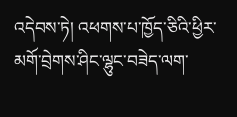འདེབས་ཏེ། འཕགས་པ་ཁྱོད་ཅིའི་ཕྱིར་མགོ་བྲེགས་ཤིང་ལྷུང་བཟེད་ལག་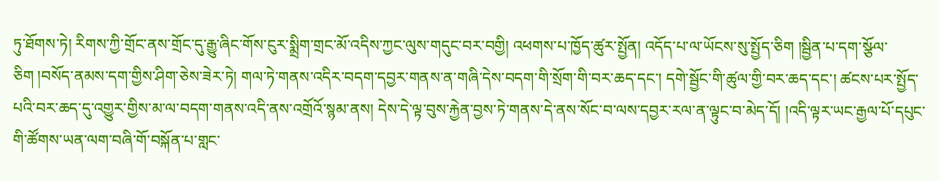ཏུ་ཐོགས་ཏེ། རིགས་ཀྱི་གྲོང་ནས་གྲོང་དུ་རྒྱུ་ཞིང་གོས་ངུར་སྨྲིག་གྲང་མོ་འདིས་ཀྱང་ལུས་གདུང་བར་བགྱི། འཕགས་པ་ཁྱོད་ཚུར་སྤྱོན། འདོད་པ་ལ་ཡོངས་སུ་སྤྱོད་ཅིག །སྦྱིན་པ་དག་སྩོལ་ཅིག །བསོད་ནམས་དག་གྱིས་ཤིག་ཅེས་ཟེར་ཏེ། གལ་ཏེ་གནས་འདིར་བདག་དབྱར་གནས་ན་གཞི་དེས་བདག་གི་སྲོག་གི་བར་ཆད་དང་། དགེ་སྦྱོང་གི་ཚུལ་གྱི་བར་ཆད་དང་། ཚངས་པར་སྤྱོད་པའི་བར་ཆད་དུ་འགྱུར་གྱིས་མ་ལ་བདག་གནས་འདི་ནས་འགྲོའོ་སྙམ་ནས། དེས་དེ་ལྟ་བུས་རྐྱེན་བྱས་ཏེ་གནས་དེ་ནས་སོང་བ་ལས་དབྱར་རལ་ན་ལྟུང་བ་མེད་དོ། །འདི་ལྟར་ཡང་རྒྱལ་པོ་དཔུང་གི་ཚོགས་ཡན་ལག་བཞི་གོ་བསྐོན་པ་གླང་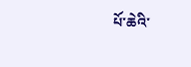པོ་ཆེའི་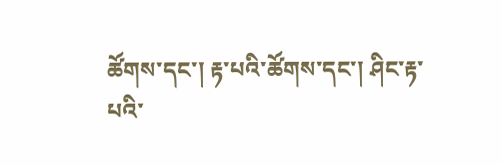ཚོགས་དང་། རྟ་པའི་ཚོགས་དང་། ཤིང་རྟ་པའི་